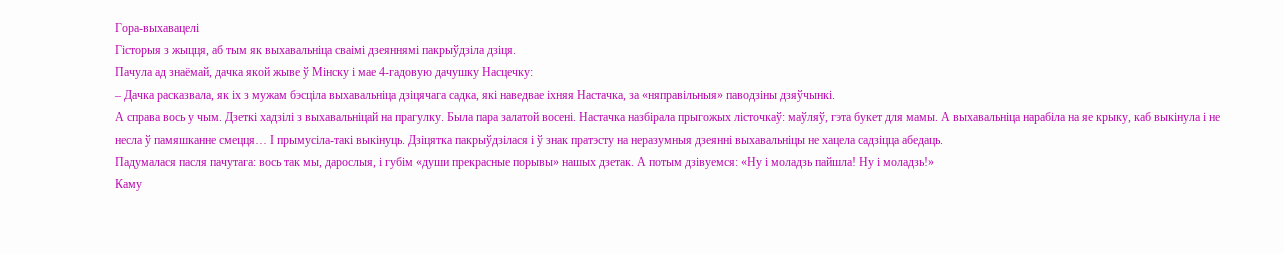Гора-выхавацелі
Гісторыя з жыцця, аб тым як выхавальніца сваімі дзеяннямі пакрыўдзіла дзіця.
Пачула ад знаёмай, дачка якой жыве ў Мінску і мае 4-гадовую дачушку Насцечку:
– Дачка расказвала, як іх з мужам бэсціла выхавальніца дзіцячага садка, які наведвае іхняя Настачка, за «няправільныя» паводзіны дзяўчынкі.
А справа вось у чым. Дзеткі хадзілі з выхавальніцай на прагулку. Была пара залатой восені. Настачка назбірала прыгожых лісточкаў: маўляў, гэта букет для мамы. А выхавальніца нарабіла на яе крыку, каб выкінула і не несла ў памяшканне смецця… І прымусіла-такі выкінуць. Дзіцятка пакрыўдзілася і ў знак пратэсту на неразумныя дзеянні выхавальніцы не хацела садзіцца абедаць.
Падумалася пасля пачутага: вось так мы, дарослыя, і губім «души прекрасные порывы» нашых дзетак. А потым дзівуемся: «Ну і моладзь пайшла! Ну і моладзь!»
Каму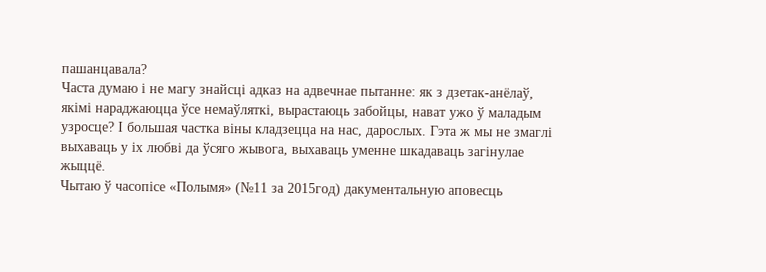пашанцавала?
Часта думаю і не магу знайсці адказ на адвечнае пытанне: як з дзетак-анёлаў, якімі нараджаюцца ўсе немаўляткі, вырастаюць забойцы, нават ужо ў маладым узросце? І большая частка віны кладзецца на нас, дарослых. Гэта ж мы не змаглі выхаваць у іх любві да ўсяго жывога, выхаваць уменне шкадаваць загінулае жыццё.
Чытаю ў часопісе «Полымя» (№11 за 2015год) дакументальную аповесць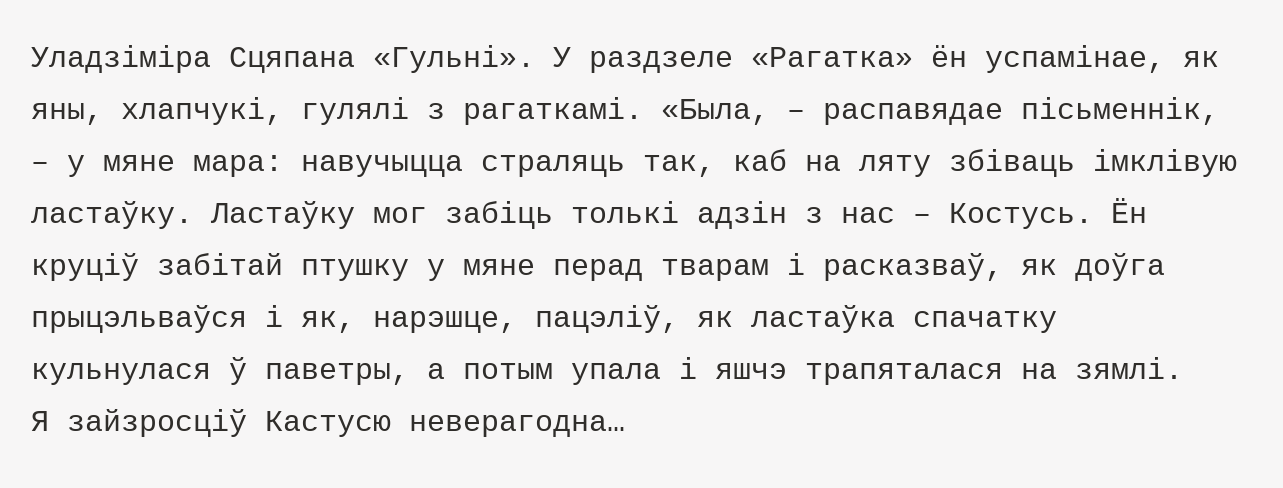Уладзіміра Сцяпана «Гульні». У раздзеле «Рагатка» ён успамінае, як яны, хлапчукі, гулялі з рагаткамі. «Была, – распавядае пісьменнік, – у мяне мара: навучыцца страляць так, каб на ляту збіваць імклівую ластаўку. Ластаўку мог забіць толькі адзін з нас – Костусь. Ён круціў забітай птушку у мяне перад тварам і расказваў, як доўга прыцэльваўся і як, нарэшце, пацэліў, як ластаўка спачатку кульнулася ў паветры, а потым упала і яшчэ трапяталася на зямлі.
Я зайзросціў Кастусю неверагодна…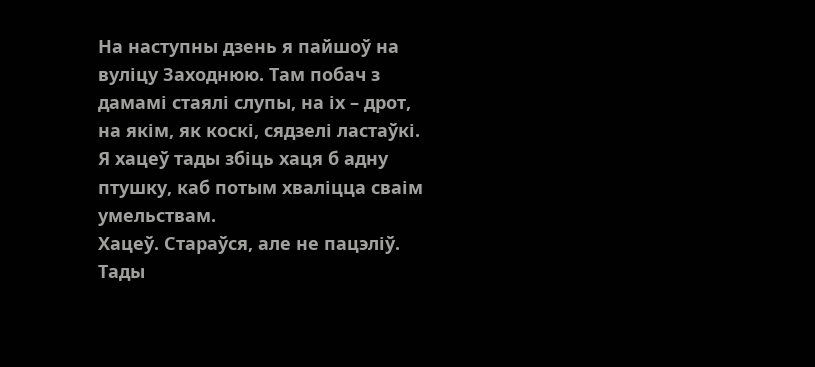На наступны дзень я пайшоў на вуліцу Заходнюю. Там побач з дамамі стаялі слупы, на іх – дрот, на якім, як коскі, сядзелі ластаўкі. Я хацеў тады збіць хаця б адну птушку, каб потым хваліцца сваім умельствам.
Хацеў. Стараўся, але не пацэліў.
Тады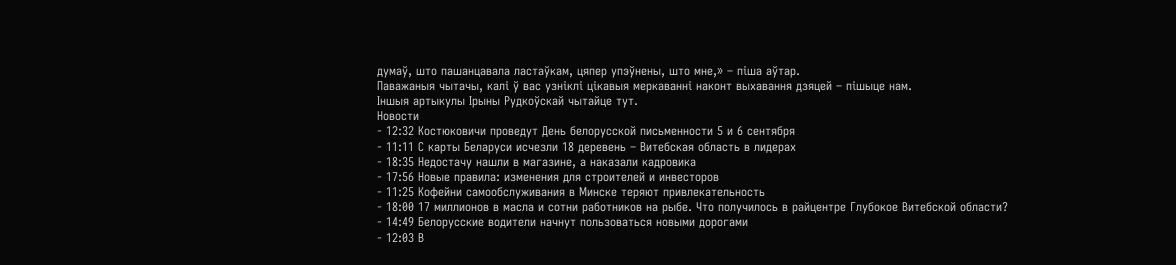думаў, што пашанцавала ластаўкам, цяпер упэўнены, што мне,» – піша аўтар.
Паважаныя чытачы, калі ў вас узніклі цікавыя меркаванні наконт выхавання дзяцей – пішыце нам.
Іншыя артыкулы Ірыны Рудкоўскай чытайце тут.
Новости
- 12:32 Костюковичи проведут День белорусской письменности 5 и 6 сентября
- 11:11 С карты Беларуси исчезли 18 деревень – Витебская область в лидерах
- 18:35 Недостачу нашли в магазине, а наказали кадровика
- 17:56 Новые правила: изменения для строителей и инвесторов
- 11:25 Кофейни самообслуживания в Минске теряют привлекательность
- 18:00 17 миллионов в масла и сотни работников на рыбе. Что получилось в райцентре Глубокое Витебской области?
- 14:49 Белорусские водители начнут пользоваться новыми дорогами
- 12:03 В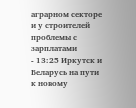аграрном секторе и у строителей проблемы с зарплатами
- 13:25 Иркутск и Беларусь на пути к новому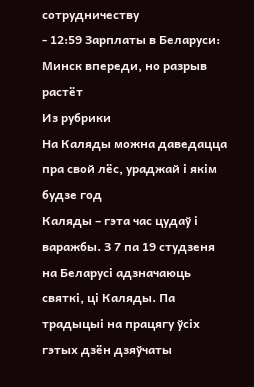сотрудничеству
- 12:59 Зарплаты в Беларуси: Минск впереди, но разрыв растёт
Из рубрики
На Каляды можна даведацца пра свой лёс, ураджай і якім будзе год
Каляды – гэта час цудаў і варажбы. З 7 па 19 студзеня на Беларусі адзначаюць святкі, ці Каляды. Па традыцыі на працягу ўсіх гэтых дзён дзяўчаты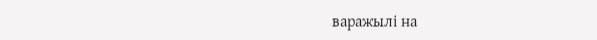варажылі на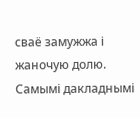сваё замужжа і жаночую долю. Самымі дакладнымі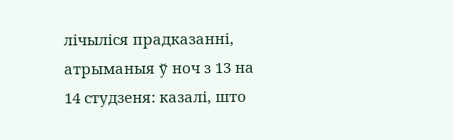лічыліся прадказанні, атрыманыя ў ноч з 13 на 14 студзеня: казалі, што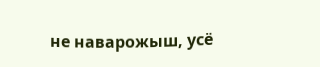не наварожыш, усё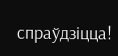спраўдзіцца!